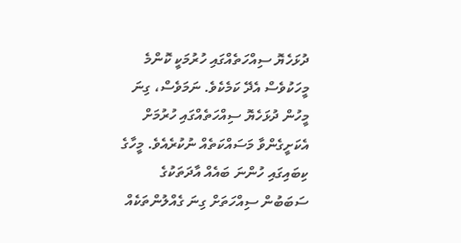ދުޅަހެޔޮ ސިއްހަތެއްގައި ހުރުމަކީ ކޮންމެ މީހަކުވެސް އެދޭ ކަމެކެވެ. ނަމަވެސް، ގިނަ މީހުން ދުޅަހެޔޮ ސިއްހަތެއްގައި ހުރުމަށް އެކަށީގެންވާ މަސައްކަތެއް ނުކުރެއެވެ. މީހާގެ ކިބައިގައި ހުންނަ ބައެއް އާދަތަކުގެ ސަބަބުން ސިއްހަތަށް ގިނަ ގެއްލުންތަކެއް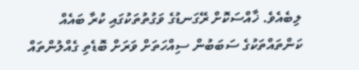ލިބެއެވެ. ޚާއްސަކޮށް ރޭގަނޑުގެ ވަގުތުތަކުގައި ކުރާ ބައެއް ކަންތައްތަކުގެ ސަބަބުން ސިއްހަތަށް ވަރަށް ބޮޑެތި ގެއްލުންތައް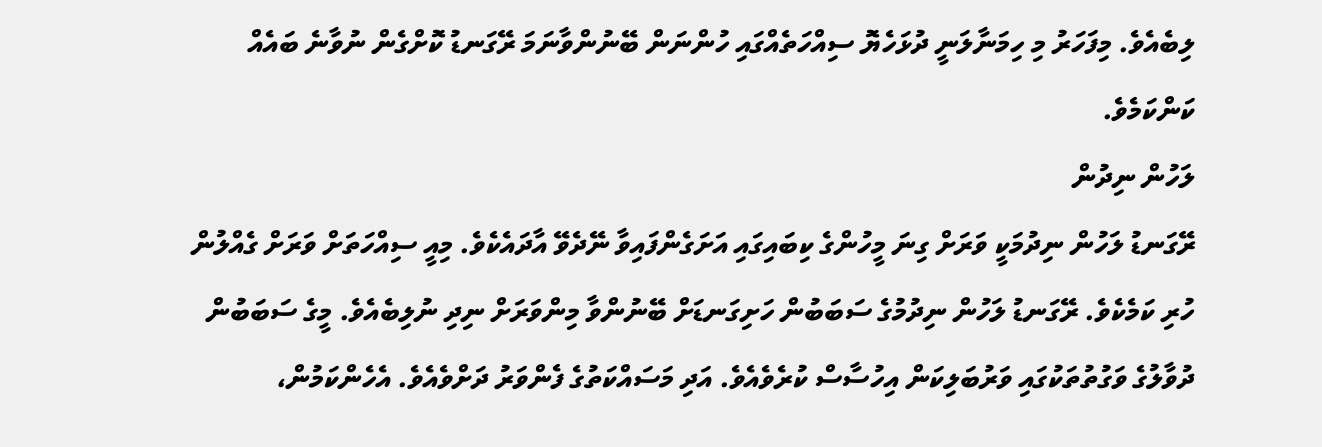ލިބެއެވެ. މިފަހަރު މި ހިމަނާލަނީ ދުޅަހެޔޮ ސިއްހަތެއްގައި ހުންނަން ބޭނުންވާނަމަ ރޭގަނޑު ކޮށްގެން ނުވާނެ ބައެއް ކަންކަމެވެ.
ލަހުން ނިދުން
ރޭގަނޑު ލަހުން ނިދުމަކީ ވަރަށް ގިނަ މީހުންގެ ކިބައިގައި އަށަގެންފައިވާ ނޭދެވޭ އާދައެކެވެ. މިއީ ސިއްހަތަށް ވަރަށް ގެއްލުން ހުރި ކަމެކެވެ. ރޭގަނޑު ލަހުން ނިދުމުގެ ސަބަބުން ހަށިގަނޑަށް ބޭނުންވާ މިންވަރަށް ނިދި ނުލިބެއެވެ. މީގެ ސަބަބުން ދުވާލުގެ ވަގުތުތަކުގައި ވަރުބަލިކަން އިހުސާސް ކުރެވެއެވެ. އަދި މަސައްކަތުގެ ފެންވަރު ދަށްވެއެވެ. އެހެންކަމުން،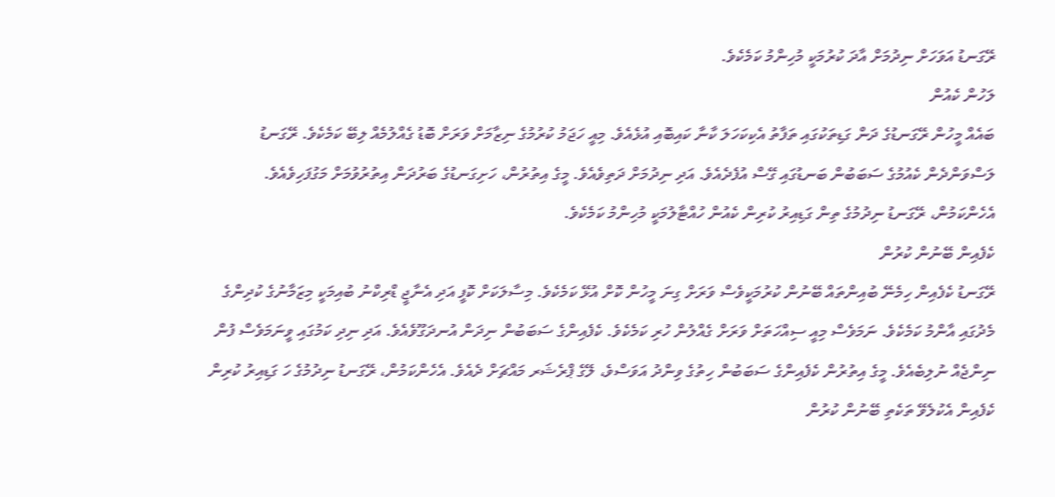ރޭގަނޑު އަވަހަށް ނިދުމަށް އާދަ ކުރުމަކީ މުހިންމު ކަމެކެވެ.
ލަހުން ކެއުން
ބައެއް މީހުން ރޭގަނޑުގެ ދަން ގަޑިތަކުގައި ތަފާތު އެކިކަހަލަ ކާނާ ކައިބޮއި އުޅެއެވެ. މިއީ ހަޖަމު ކުރުމުގެ ނިޒާމަށް ވަރަށް ބޮޑު ގެއްލުމެއް ލިބޭ ކަމެކެވެ. ރޭގަނޑު ލަސްވަންދެން ކެއުމުގެ ސަބަބުން ބަނޑުގައި ގޭސް އުފެދެއެވެ. އަދި ނިދުމަށް ދަތިވެއެވެ. މީގެ އިތުރުން، ހަށިގަނޑުގެ ބަރުދަން އިތުރުވުމަށް މަގުފަހިވެއެވެ. އެހެންކަމުން، ރޭގަނޑު ނިދުމުގެ ތިން ގަޑިއިރު ކުރިން ކެއުން ހުއްޓާލުމަކީ މުހިންމު ކަމެކެވެ.
ކެފެއިން ބޭނުން ކުރުން
ރޭގަނޑު ކެފެއިން ހިމެނޭ ބުއިންތައް ބޭނުން ކުރުމަކީވެސް ވަރަށް ގިނަ މީހުން ކޮށް އުޅޭ ކަމެކެވެ. މިސާލަކަށް ކޮފީ އަދި އެނާޖީ ޑްރިކްނު ބުއިމަކީ މިޒަމާނުގެ ކުދިންގެ މެދުގައި އާންމު ކަމެކެވެ. ނަމަވެސް މިއީ ސިއްހަތަށް ވަރަށް ގެއްލުން ހުރި ކަމެކެވެ. ކެފެއިންގެ ސަބަބުން ނިދަން އުނދަގޫވެއެވެ. އަދި ނިދި ކަމުގައި ވީނަމަވެސް ފުން ނިންޖެއް ނުލިބެއެވެ. މީގެ އިތުރުން ކެފެއިންގެ ސަބަބުން ހިތުގެ ވިންދު އަވަސްވެ، ލޭގެ ޕްރެޝަރ މައްޗަށް ދެއެވެ. އެހެންކަމުން، ރޭގަނޑު ނިދުމުގެ ހަ ގަޑިއިރު ކުރިން ކެފެއިން އެކުލެވޭ ތަކެތި ބޭނުން ކުރުން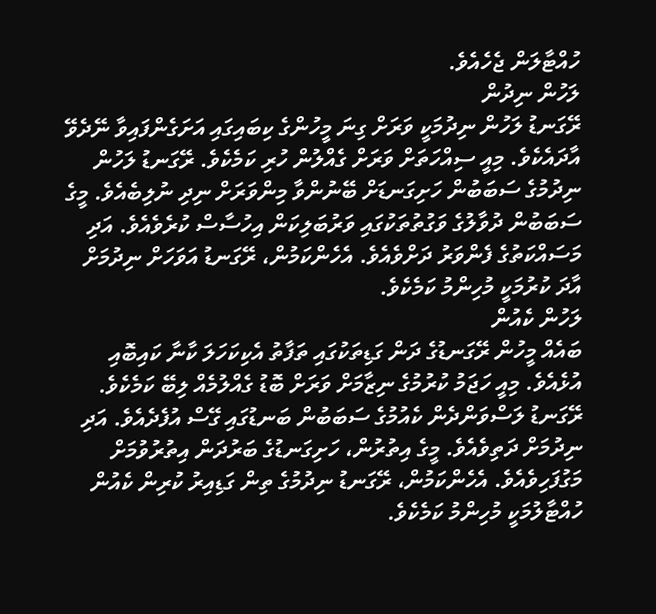ހުއްޓާލަން ޖެހެއެވެ.
ލަހުން ނިދުން
ރޭގަނޑު ލަހުން ނިދުމަކީ ވަރަށް ގިނަ މީހުންގެ ކިބައިގައި އަށަގެންފައިވާ ނޭދެވޭ އާދައެކެވެ. މިއީ ސިއްހަތަށް ވަރަށް ގެއްލުން ހުރި ކަމެކެވެ. ރޭގަނޑު ލަހުން ނިދުމުގެ ސަބަބުން ހަށިގަނޑަށް ބޭނުންވާ މިންވަރަށް ނިދި ނުލިބެއެވެ. މީގެ ސަބަބުން ދުވާލުގެ ވަގުތުތަކުގައި ވަރުބަލިކަން އިހުސާސް ކުރެވެއެވެ. އަދި މަސައްކަތުގެ ފެންވަރު ދަށްވެއެވެ. އެހެންކަމުން، ރޭގަނޑު އަވަހަށް ނިދުމަށް އާދަ ކުރުމަކީ މުހިންމު ކަމެކެވެ.
ލަހުން ކެއުން
ބައެއް މީހުން ރޭގަނޑުގެ ދަން ގަޑިތަކުގައި ތަފާތު އެކިކަހަލަ ކާނާ ކައިބޮއި އުޅެއެވެ. މިއީ ހަޖަމު ކުރުމުގެ ނިޒާމަށް ވަރަށް ބޮޑު ގެއްލުމެއް ލިބޭ ކަމެކެވެ. ރޭގަނޑު ލަސްވަންދެން ކެއުމުގެ ސަބަބުން ބަނޑުގައި ގޭސް އުފެދެއެވެ. އަދި ނިދުމަށް ދަތިވެއެވެ. މީގެ އިތުރުން، ހަށިގަނޑުގެ ބަރުދަން އިތުރުވުމަށް މަގުފަހިވެއެވެ. އެހެންކަމުން، ރޭގަނޑު ނިދުމުގެ ތިން ގަޑިއިރު ކުރިން ކެއުން ހުއްޓާލުމަކީ މުހިންމު ކަމެކެވެ.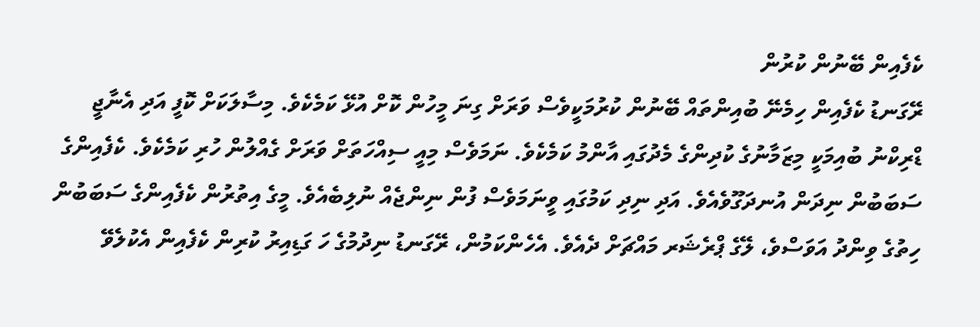ކެފެއިން ބޭނުން ކުރުން
ރޭގަނޑު ކެފެއިން ހިމެނޭ ބުއިންތައް ބޭނުން ކުރުމަކީވެސް ވަރަށް ގިނަ މީހުން ކޮށް އުޅޭ ކަމެކެވެ. މިސާލަކަށް ކޮފީ އަދި އެނާޖީ ޑްރިކްނު ބުއިމަކީ މިޒަމާނުގެ ކުދިންގެ މެދުގައި އާންމު ކަމެކެވެ. ނަމަވެސް މިއީ ސިއްހަތަށް ވަރަށް ގެއްލުން ހުރި ކަމެކެވެ. ކެފެއިންގެ ސަބަބުން ނިދަން އުނދަގޫވެއެވެ. އަދި ނިދި ކަމުގައި ވީނަމަވެސް ފުން ނިންޖެއް ނުލިބެއެވެ. މީގެ އިތުރުން ކެފެއިންގެ ސަބަބުން ހިތުގެ ވިންދު އަވަސްވެ، ލޭގެ ޕްރެޝަރ މައްޗަށް ދެއެވެ. އެހެންކަމުން، ރޭގަނޑު ނިދުމުގެ ހަ ގަޑިއިރު ކުރިން ކެފެއިން އެކުލެވޭ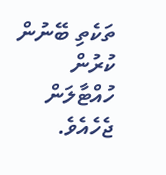ތަކެތި ބޭނުން ކުރުން ހުއްޓާލަން ޖެހެއެވެ.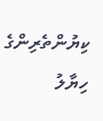ކިޔުންތެރިންގެ ހިޔާލު